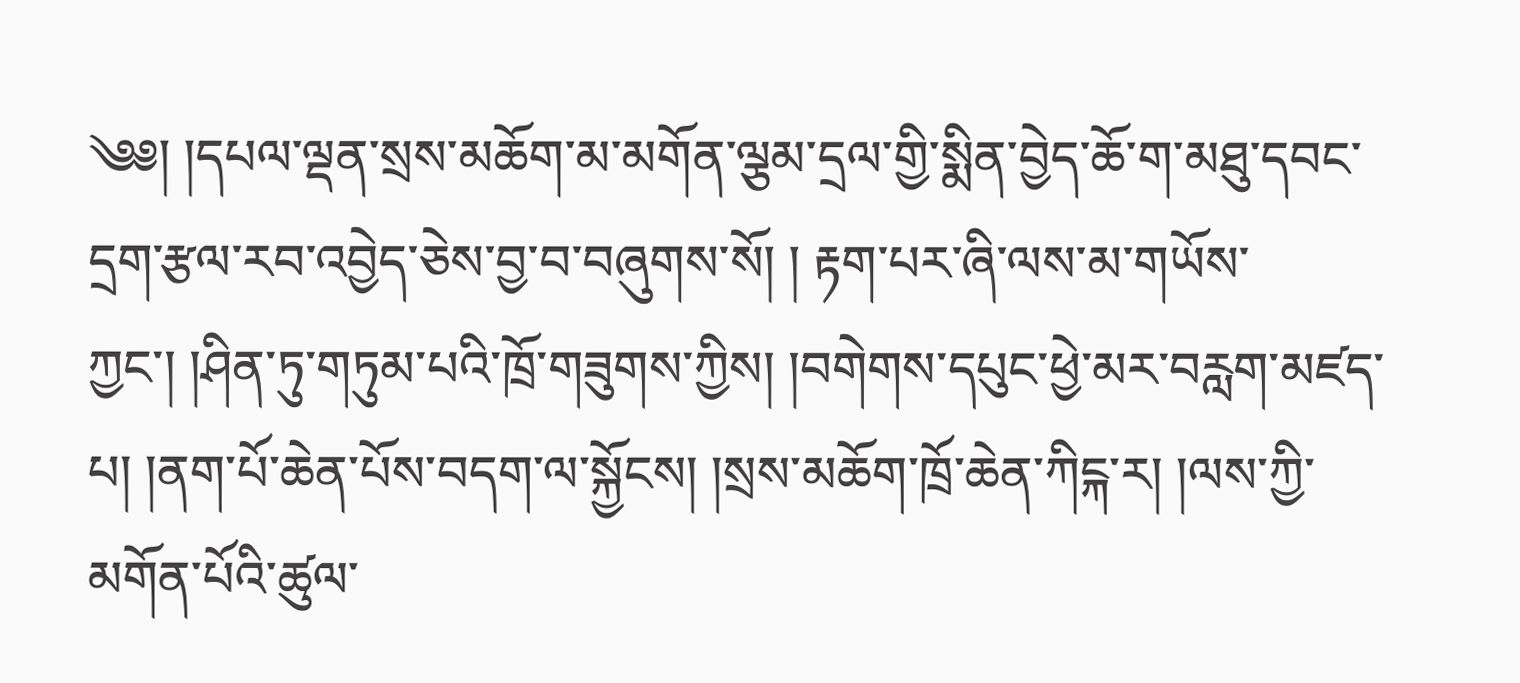༄༅། །དཔལ་ལྡན་སྲས་མཆོག་མ་མགོན་ལྕམ་དྲལ་གྱི་སྨིན་བྱེད་ཆོ་ག་མཐུ་དབང་དྲག་རྩལ་རབ་འབྱེད་ཅེས་བྱ་བ་བཞུགས་སོ། ། རྟག་པར་ཞི་ལས་མ་གཡོས་ཀྱང་། །ཤིན་ཏུ་གཏུམ་པའི་ཁྲོ་གཟུགས་ཀྱིས། །བགེགས་དཔུང་ཕྱེ་མར་བརླག་མཛད་པ། །ནག་པོ་ཆེན་པོས་བདག་ལ་སྐྱོངས། །སྲས་མཆོག་ཁྲོ་ཆེན་ཀིངྐ་ར། །ལས་ཀྱི་མགོན་པོའི་ཚུལ་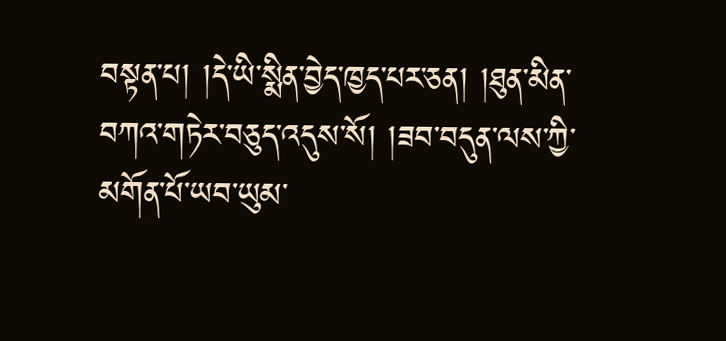བསྟན་པ། །དེ་ཡི་སྨིན་བྱེད་ཁྱད་པར་ཅན། །ཐུན་མིན་བཀའ་གཏེར་བཅུད་འདུས་སོ། །ཟབ་བདུན་ལས་ཀྱི་མགོན་པོ་ཡབ་ཡུམ་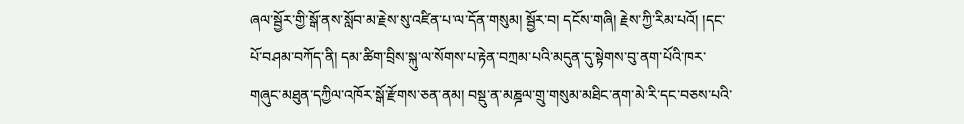ཞལ་སྦྱོར་གྱི་སྒོ་ནས་སློབ་མ་རྗེས་སུ་འཛིན་པ་ལ་དོན་གསུམ། སྦྱོར་བ། དངོས་གཞི། རྗེས་ཀྱི་རིམ་པའོ། །དང་པོ་བཤམ་བཀོད་ནི། དམ་ཚིག་བྲིས་སྐུ་ལ་སོགས་པ་རྟེན་བཀྲམ་པའི་མདུན་དུ་སྟེགས་བུ་ནག་པོའི་ཁར་གཞུང་མཐུན་དཀྱིལ་འཁོར་སྒོ་རྫོགས་ཅན་ནམ། བསྡུ་ན་མཎྜལ་གྲུ་གསུམ་མཐིང་ནག་མེ་རི་དང་བཅས་པའི་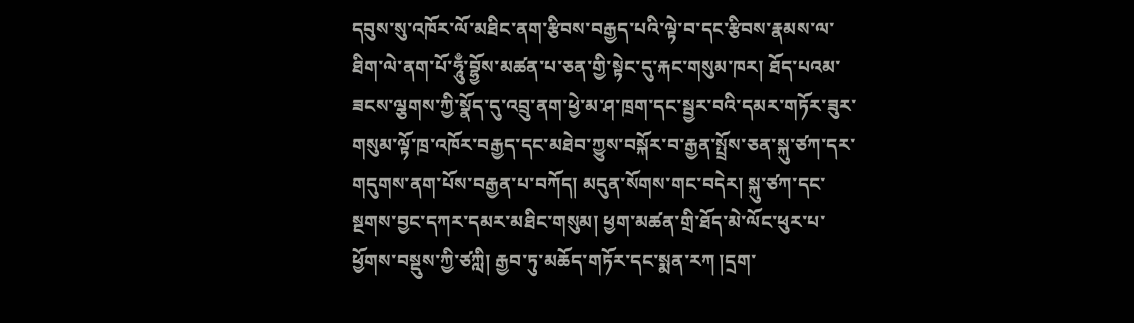དབུས་སུ་འཁོར་ལོ་མཐིང་ནག་རྩིབས་བརྒྱད་པའི་ལྟེ་བ་དང་རྩིབས་རྣམས་ལ་ཐིག་ལེ་ནག་པོ་ཧཱུྃ་བྷྱོས་མཚན་པ་ཅན་གྱི་སྟེང་དུ་རྐང་གསུམ་ཁར། ཐོད་པའམ་ཟངས་ལྕགས་ཀྱི་སྣོད་དུ་འབྲུ་ནག་ཕྱེ་མ་ཤ་ཁྲག་དང་སྦྱར་བའི་དམར་གཏོར་ཟུར་གསུམ་ལྟོ་ཁྲ་འཁོར་བརྒྱད་དང་མཐེབ་ཀྱུས་བསྐོར་བ་རྒྱན་སྤྲོས་ཅན་སྐུ་ཙཀ་དར་གདུགས་ནག་པོས་བརྒྱན་པ་བཀོད། མདུན་སོགས་གང་བདེར། སྐུ་ཙཀ་དང་སྔགས་བྱང་དཀར་དམར་མཐིང་གསུམ། ཕྱག་མཚན་གྲི་ཐོད་མེ་ལོང་ཕུར་པ་ཕྱོགས་བསྡུས་ཀྱི་ཙཀླི། རྒྱབ་ཏུ་མཆོད་གཏོར་དང་སྨན་རཀ །དྲག་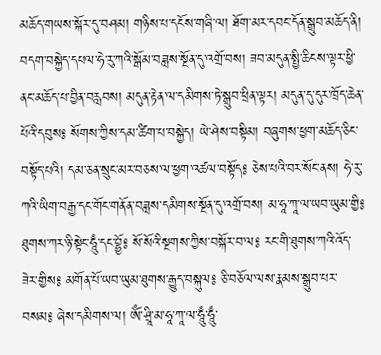མཆོད་གཡས་སྐོར་དུ་བཤམ། གཉིས་པ་དངོས་གཞི་ལ། ཐོག་མར་དབང་དོན་སྒྲུབ་མཆོད་ནི། བདག་བསྐྱེད་དཔལ་ཧེ་རུ་ཀའི་སྒོམ་བཟླས་སྔོན་དུ་འགྲོ་བས། ཟབ་མདུན་སྤྱི་ཆིངས་ལྟར་ཕྱི་ནང་མཆོད་པ་བྱིན་བརླབས། མདུན་རྟེན་ལ་དམིགས་ཏེ་སྒྲུབ་ཕྲིན་ལྟར། མདུན་དུ་དུར་ཁྲོད་ཆེན་པོའི་དབུས༔ སོགས་ཀྱིས་དམ་ཚིག་པ་བསྐྱེད། ཡེ་ཤེས་བསྟིམ། བཞུགས་ཕྱག་མཆོད་ཅིང་བསྟོད་པའི། དམ་ཅན་སྲུང་མར་བཅས་ལ་ཕྱག་འཚལ་བསྟོད༔ ཅེས་པའི་བར་སོང་ནས། ཧེ་རུ་ཀའི་ཡིག་བརྒྱ་དང་གོང་གནོན་བཟླས་དམིགས་སྔོན་དུ་འགྲོ་བས། མ་ཧཱ་ཀཱ་ལ་ཡབ་ཡུམ་གྱི༔ ཐུགས་ཀར་ཉི་སྟེང་ཧཱུྃ་དང་བྷྱོ༔ སོ་སོའི་སྔགས་ཀྱིས་བསྐོར་བ་ལ༔ རང་གི་ཐུགས་ཀའི་འོད་ཟེར་གྱིས༔ མགོན་པོ་ཡབ་ཡུམ་ཐུགས་རྒྱུད་བསྐུལ༔ ཅི་བཅོལ་ལས་རྣམས་སྒྲུབ་པར་བསམ༔ ཞེས་དམིགས་ལ། ཨོཾ་ཤྲཱི་མ་ཧཱ་ཀཱ་ལ་ཧཱུྃ་ཧཱུྃ་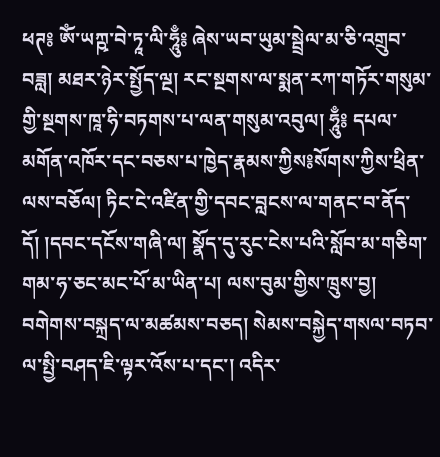ཕཊ༔ ཨོཾ་ཡཀྵ་བེ་ཏཱ་ལི་ཧཱུྃ༔ ཞེས་ཡབ་ཡུམ་སྦྲེལ་མ་ཅི་འགྲུབ་བཟླ། མཐར་ཉེར་སྤྱོད་ལྔ། རང་སྔགས་ལ་སྨན་རཀ་གཏོར་གསུམ་གྱི་སྔགས་ཁཱ་ཧི་བཏགས་པ་ལན་གསུམ་འབུལ། ཧཱུྃ༔ དཔལ་མགོན་འཁོར་དང་བཅས་པ་ཁྱེད་རྣམས་ཀྱིས༔སོགས་ཀྱིས་ཕྲིན་ལས་བཅོལ། ཏིང་ངེ་འཛིན་གྱི་དབང་བླངས་ལ་གནང་བ་ནོད་དོ། །དབང་དངོས་གཞི་ལ། སྣོད་དུ་རུང་ངེས་པའི་སློབ་མ་གཅིག་གམ་ཧ་ཅང་མང་པོ་མ་ཡིན་པ། ལས་བུམ་གྱིས་ཁྲུས་བྱ། བགེགས་བསྐྲད་ལ་མཚམས་བཅད། སེམས་བསྐྱེད་གསལ་བཏབ་ལ་སྤྱི་བཤད་ཇི་ལྟར་འོས་པ་དང་། འདིར་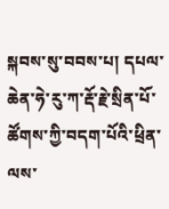སྐབས་སུ་བབས་པ། དཔལ་ཆེན་ཧེ་རུ་ཀ་རྡོ་རྗེ་སྲིན་པོ་ཚོགས་ཀྱི་བདག་པོའི་ཕྲིན་ལས་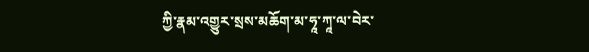ཀྱི་རྣམ་འགྱུར་སྲས་མཆོག་མ་ཧཱ་ཀཱ་ལ་བེར་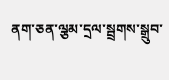ནག་ཅན་ལྕམ་དྲལ་སྦྲགས་སྒྲུབ་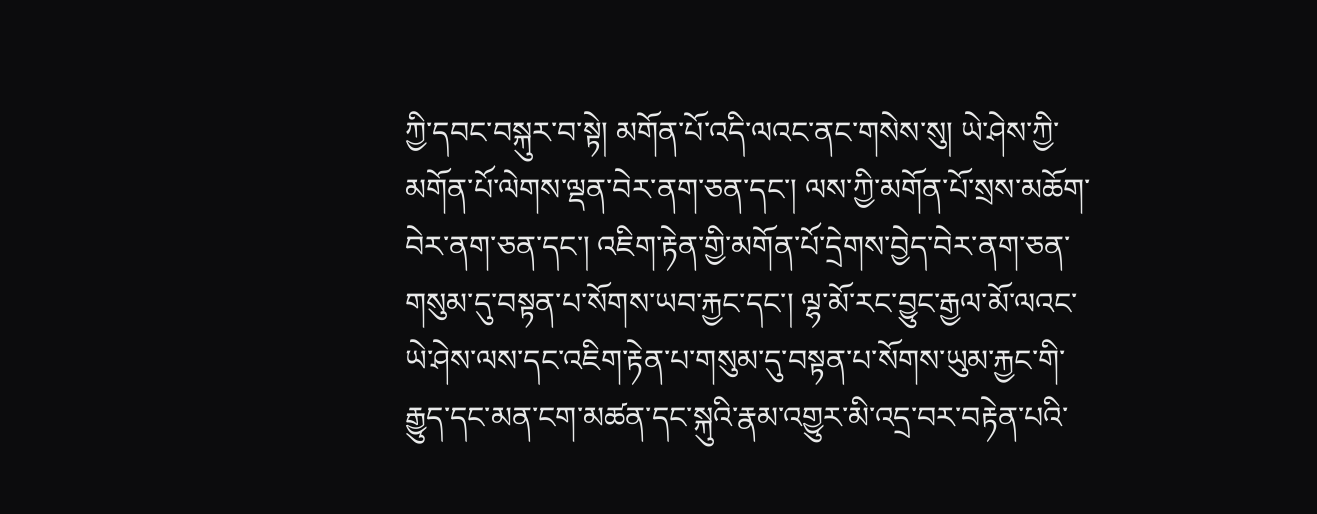ཀྱི་དབང་བསྐུར་བ་སྟེ། མགོན་པོ་འདི་ལའང་ནང་གསེས་སུ། ཡེ་ཤེས་ཀྱི་མགོན་པོ་ལེགས་ལྡན་བེར་ནག་ཅན་དང་། ལས་ཀྱི་མགོན་པོ་སྲས་མཆོག་བེར་ནག་ཅན་དང་། འཇིག་རྟེན་གྱི་མགོན་པོ་དྲེགས་བྱེད་བེར་ནག་ཅན་གསུམ་དུ་བསྟན་པ་སོགས་ཡབ་རྐྱང་དང་། ལྷ་མོ་རང་བྱུང་རྒྱལ་མོ་ལའང་ཡེ་ཤེས་ལས་དང་འཇིག་རྟེན་པ་གསུམ་དུ་བསྟན་པ་སོགས་ཡུམ་རྐྱང་གི་རྒྱུད་དང་མན་ངག་མཚན་དང་སྐུའི་རྣམ་འགྱུར་མི་འདྲ་བར་བརྟེན་པའི་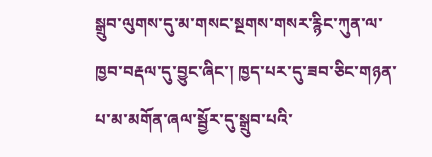སྒྲུབ་ལུགས་དུ་མ་གསང་སྔགས་གསར་རྙིང་ཀུན་ལ་ཁྱབ་བརྡལ་དུ་བྱུང་ཞིང་། ཁྱད་པར་དུ་ཟབ་ཅིང་གཉན་པ་མ་མགོན་ཞལ་སྦྱོར་དུ་སྒྲུབ་པའི་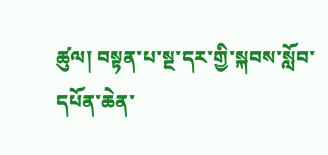ཚུལ། བསྟན་པ་སྔ་དར་གྱི་སྐབས་སློབ་དཔོན་ཆེན་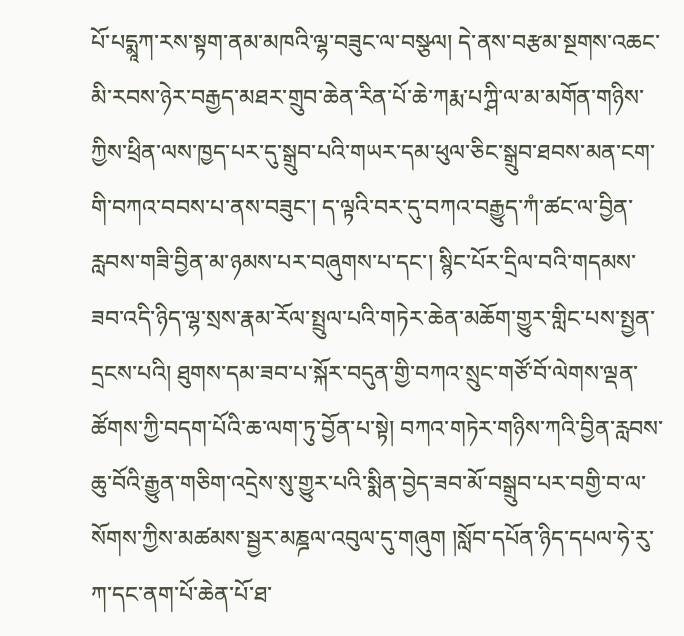པོ་པདྨཱཀ་རས་སྟག་ནམ་མཁའི་ལྷ་བཟུང་ལ་བསྩལ། དེ་ནས་བརྩམ་སྔགས་འཆང་མི་རབས་ཉེར་བརྒྱད་མཐར་གྲུབ་ཆེན་རིན་པོ་ཆེ་ཀརྨ་པཀྴི་ལ་མ་མགོན་གཉིས་ཀྱིས་ཕྲིན་ལས་ཁྱད་པར་དུ་སྒྲུབ་པའི་གཡར་དམ་ཕུལ་ཅིང་སྒྲུབ་ཐབས་མན་ངག་གི་བཀའ་བབས་པ་ནས་བཟུང་། ད་ལྟའི་བར་དུ་བཀའ་བརྒྱུད་ཀཾ་ཚང་ལ་བྱིན་རླབས་གཟི་བྱིན་མ་ཉམས་པར་བཞུགས་པ་དང་། སྙིང་པོར་དྲིལ་བའི་གདམས་ཟབ་འདི་ཉིད་ལྷ་སྲས་རྣམ་རོལ་སྤྲུལ་པའི་གཏེར་ཆེན་མཆོག་གྱུར་གླིང་པས་སྤྱན་དྲངས་པའི། ཐུགས་དམ་ཟབ་པ་སྐོར་བདུན་གྱི་བཀའ་སྲུང་གཙོ་བོ་ལེགས་ལྡན་ཚོགས་ཀྱི་བདག་པོའི་ཆ་ལག་ཏུ་བྱོན་པ་སྟེ། བཀའ་གཏེར་གཉིས་ཀའི་བྱིན་རླབས་ཆུ་བོའི་རྒྱུན་གཅིག་འདྲེས་སུ་གྱུར་པའི་སྨིན་བྱེད་ཟབ་མོ་བསྒྲུབ་པར་བགྱི་བ་ལ་སོགས་ཀྱིས་མཚམས་སྦྱར་མཎྜལ་འབུལ་དུ་གཞུག །སློབ་དཔོན་ཉིད་དཔལ་ཧེ་རུ་ཀ་དང་ནག་པོ་ཆེན་པོ་ཐ་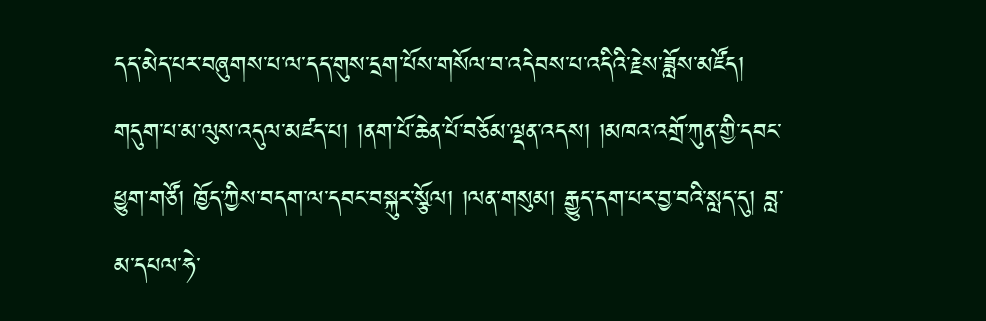དད་མེད་པར་བཞུགས་པ་ལ་དད་གུས་དྲག་པོས་གསོལ་བ་འདེབས་པ་འདིའི་རྗེས་ཟློས་མཛོད། གདུག་པ་མ་ལུས་འདུལ་མཛད་པ། །ནག་པོ་ཆེན་པོ་བཅོམ་ལྡན་འདས། །མཁའ་འགྲོ་ཀུན་གྱི་དབང་ཕྱུག་གཙོ། ཁྱོད་ཀྱིས་བདག་ལ་དབང་བསྐུར་སྩོལ། །ལན་གསུམ། རྒྱུད་དག་པར་བྱ་བའི་སླད་དུ། བླ་མ་དཔལ་ཧེ་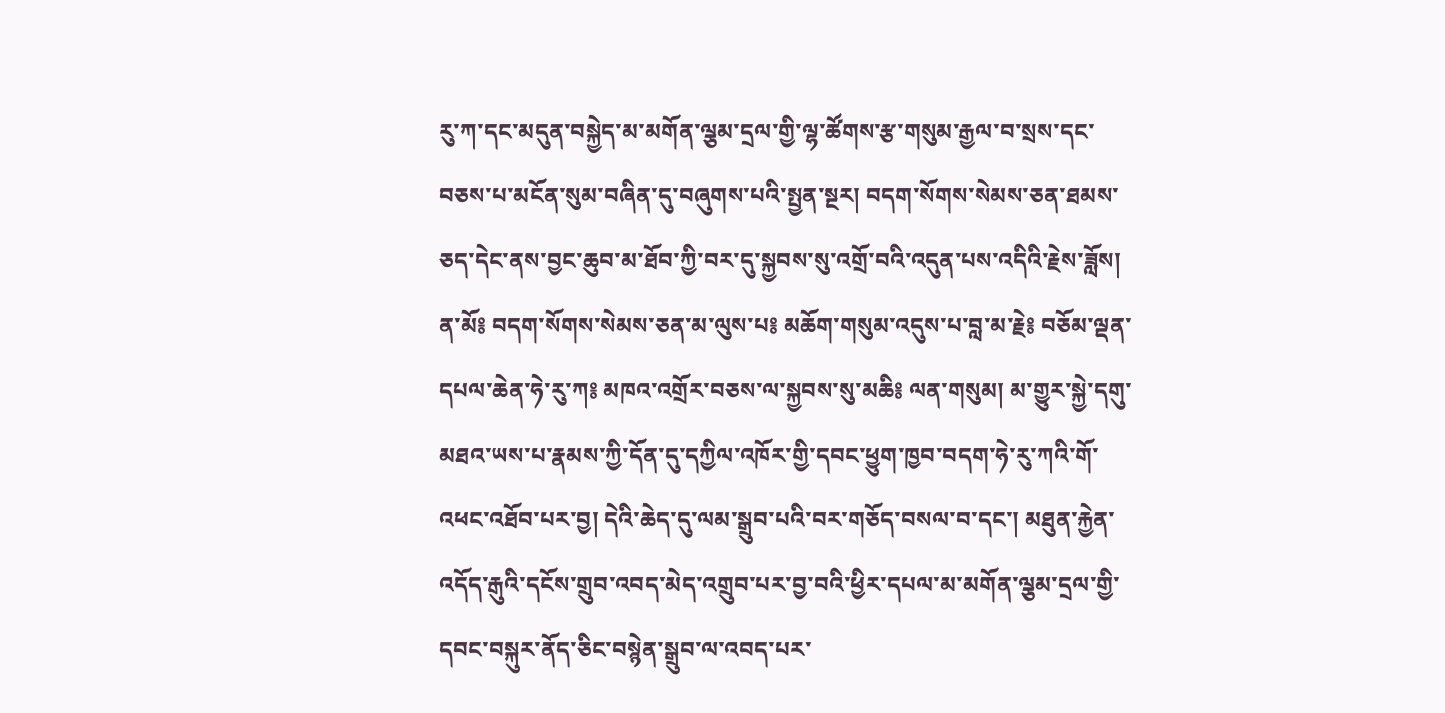རུ་ཀ་དང་མདུན་བསྐྱེད་མ་མགོན་ལྕམ་དྲལ་གྱི་ལྷ་ཚོགས་རྩ་གསུམ་རྒྱལ་བ་སྲས་དང་བཅས་པ་མངོན་སུམ་བཞིན་དུ་བཞུགས་པའི་སྤྱན་སྔར། བདག་སོགས་སེམས་ཅན་ཐམས་ཅད་དེང་ནས་བྱང་ཆུབ་མ་ཐོབ་ཀྱི་བར་དུ་སྐྱབས་སུ་འགྲོ་བའི་འདུན་པས་འདིའི་རྗེས་ཟློས། ན་མོ༔ བདག་སོགས་སེམས་ཅན་མ་ལུས་པ༔ མཆོག་གསུམ་འདུས་པ་བླ་མ་རྗེ༔ བཅོམ་ལྡན་དཔལ་ཆེན་ཧེ་རུ་ཀ༔ མཁའ་འགྲོར་བཅས་ལ་སྐྱབས་སུ་མཆི༔ ལན་གསུམ། མ་གྱུར་སྐྱེ་དགུ་མཐའ་ཡས་པ་རྣམས་ཀྱི་དོན་དུ་དཀྱིལ་འཁོར་གྱི་དབང་ཕྱུག་ཁྱབ་བདག་ཧེ་རུ་ཀའི་གོ་འཕང་འཐོབ་པར་བྱ། དེའི་ཆེད་དུ་ལམ་སྒྲུབ་པའི་བར་གཅོད་བསལ་བ་དང་། མཐུན་རྐྱེན་འདོད་རྒུའི་དངོས་གྲུབ་འབད་མེད་འགྲུབ་པར་བྱ་བའི་ཕྱིར་དཔལ་མ་མགོན་ལྕམ་དྲལ་གྱི་དབང་བསྐུར་ནོད་ཅིང་བསྙེན་སྒྲུབ་ལ་འབད་པར་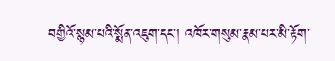བགྱིའོ་སྙམ་པའི་སྨོན་འཇུག་དང་། འཁོར་གསུམ་རྣམ་པར་མི་རྟོག་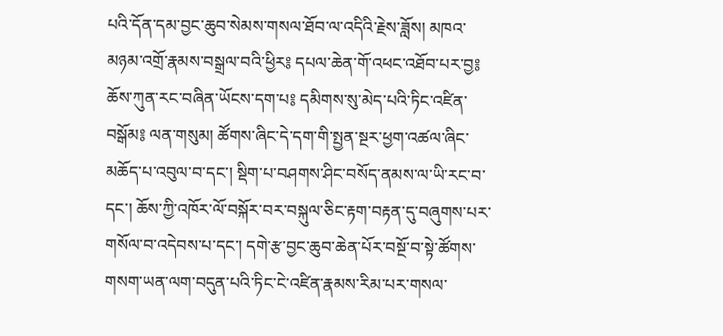པའི་དོན་དམ་བྱང་ཆུབ་སེམས་གསལ་ཐོབ་ལ་འདིའི་རྗེས་ཟློས། མཁའ་མཉམ་འགྲོ་རྣམས་བསྒྲལ་བའི་ཕྱིར༔ དཔལ་ཆེན་གོ་འཕང་འཐོབ་པར་བྱ༔ ཆོས་ཀུན་རང་བཞིན་ཡོངས་དག་པ༔ དམིགས་སུ་མེད་པའི་ཏིང་འཛིན་བསྒོམ༔ ལན་གསུམ། ཚོགས་ཞིང་དེ་དག་གི་སྤྱན་སྔར་ཕྱག་འཚལ་ཞིང་མཆོད་པ་འབུལ་བ་དང་། སྡིག་པ་བཤགས་ཤིང་བསོད་ནམས་ལ་ཡི་རང་བ་དང་། ཆོས་ཀྱི་འཁོར་ལོ་བསྐོར་བར་བསྐུལ་ཅིང་རྟག་བརྟན་དུ་བཞུགས་པར་གསོལ་བ་འདེབས་པ་དང་། དགེ་རྩ་བྱང་ཆུབ་ཆེན་པོར་བསྔོ་བ་སྟེ་ཚོགས་གསག་ཡན་ལག་བདུན་པའི་ཏིང་ངེ་འཛིན་རྣམས་རིམ་པར་གསལ་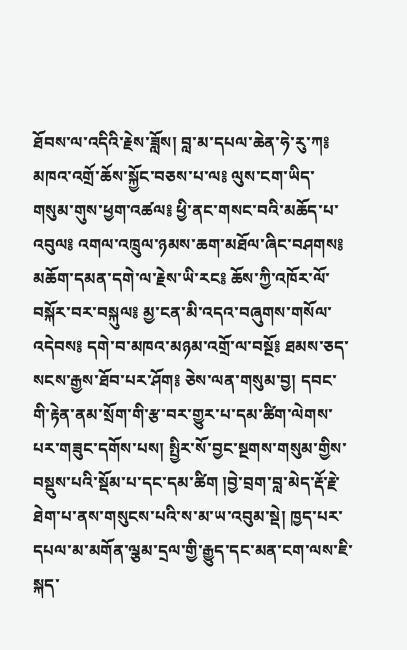ཐོབས་ལ་འདིའི་རྗེས་ཟློས། བླ་མ་དཔལ་ཆེན་ཧེ་རུ་ཀ༔ མཁའ་འགྲོ་ཆོས་སྐྱོང་བཅས་པ་ལ༔ ལུས་ངག་ཡིད་གསུམ་གུས་ཕྱག་འཚལ༔ ཕྱི་ནང་གསང་བའི་མཆོད་པ་འབུལ༔ འགལ་འཁྲུལ་ཉམས་ཆག་མཐོལ་ཞིང་བཤགས༔ མཆོག་དམན་དགེ་ལ་རྗེས་ཡི་རང༔ ཆོས་ཀྱི་འཁོར་ལོ་བསྐོར་བར་བསྐུལ༔ མྱ་ངན་མི་འདའ་བཞུགས་གསོལ་འདེབས༔ དགེ་བ་མཁའ་མཉམ་འགྲོ་ལ་བསྔོ༔ ཐམས་ཅད་སངས་རྒྱས་ཐོབ་པར་ཤོག༔ ཅེས་ལན་གསུམ་བྱ། དབང་གི་རྟེན་ནམ་སྲོག་གི་རྩ་བར་གྱུར་པ་དམ་ཚིག་ལེགས་པར་གཟུང་དགོས་པས། སྤྱིར་སོ་བྱང་སྔགས་གསུམ་གྱིས་བསྡུས་པའི་སྡོམ་པ་དང་དམ་ཚིག །བྱེ་བྲག་བླ་མེད་རྡོ་རྗེ་ཐེག་པ་ནས་གསུངས་པའི་ས་མ་ཡ་འབུམ་སྡེ། ཁྱད་པར་དཔལ་མ་མགོན་ལྕམ་དྲལ་གྱི་རྒྱུད་དང་མན་ངག་ལས་ཇི་སྐད་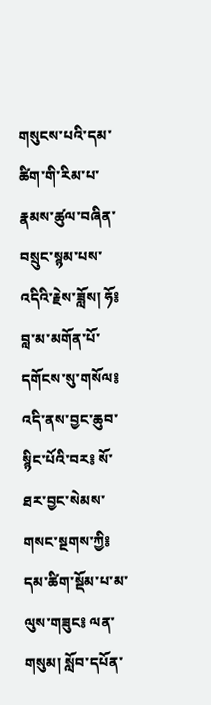གསུངས་པའི་དམ་ཚིག་གི་རིམ་པ་རྣམས་ཚུལ་བཞིན་བསྲུང་སྙམ་པས་འདིའི་རྗེས་ཟློས། ཧོ༔ བླ་མ་མགོན་པོ་དགོངས་སུ་གསོལ༔ འདི་ནས་བྱང་ཆུབ་སྙིང་པོའི་བར༔ སོ་ཐར་བྱང་སེམས་གསང་སྔགས་ཀྱི༔ དམ་ཚིག་སྡོམ་པ་མ་ལུས་གཟུང༔ ལན་གསུམ། སློབ་དཔོན་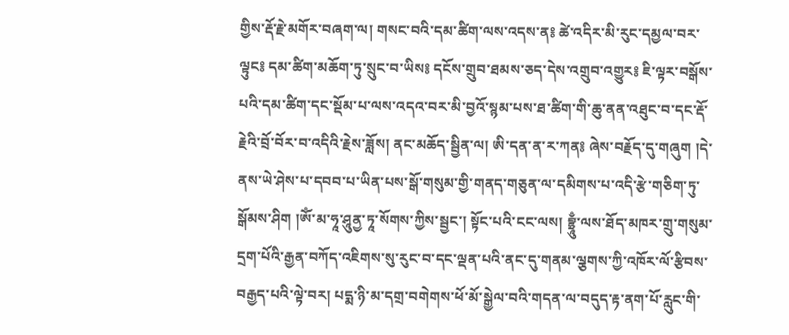གྱིས་རྡོ་རྗེ་མགོར་བཞག་ལ། གསང་བའི་དམ་ཚིག་ལས་འདས་ན༔ ཚེ་འདིར་མི་རུང་དམྱལ་བར་ལྟུང༔ དམ་ཚིག་མཆོག་ཏུ་སྲུང་བ་ཡིས༔ དངོས་གྲུབ་ཐམས་ཅད་དེས་འགྲུབ་འགྱུར༔ ཇི་ལྟར་བསྒོས་པའི་དམ་ཚིག་དང་སྡོམ་པ་ལས་འདའ་བར་མི་བྱའོ་སྙམ་པས་ཐ་ཚིག་གི་ཆུ་ནན་འཐུང་བ་དང་རྡོ་རྗེའི་བྲོ་བོར་བ་འདིའི་རྗེས་ཟློས། ནང་མཆོད་སྦྱིན་ལ། ཨི་དན་ན་ར་ཀན༔ ཞེས་བརྗོད་དུ་གཞུག །དེ་ནས་ཡེ་ཤེས་པ་དབབ་པ་ཡིན་པས་སྒོ་གསུམ་གྱི་གནད་གཅུན་ལ་དམིགས་པ་འདི་རྩེ་གཅིག་ཏུ་སྒོམས་ཤིག །ཨོཾ་མ་ཧཱ་ཤཱུནྱ་ཏཱ་སོགས་ཀྱིས་སྦྱང་། སྟོང་པའི་ངང་ལས། བྷྲཱུྃ་ལས་ཐོད་མཁར་གྲུ་གསུམ་དྲག་པོའི་རྒྱན་བཀོད་འཇིགས་སུ་རུང་བ་དང་ལྡན་པའི་ནང་དུ་གནམ་ལྕགས་ཀྱི་འཁོར་ལོ་རྩིབས་བརྒྱད་པའི་ལྟེ་བར། པདྨ་ཉི་མ་དགྲ་བགེགས་ཕོ་མོ་སྒྱེལ་བའི་གདན་ལ་བདུད་རྟ་ནག་པོ་རླུང་གི་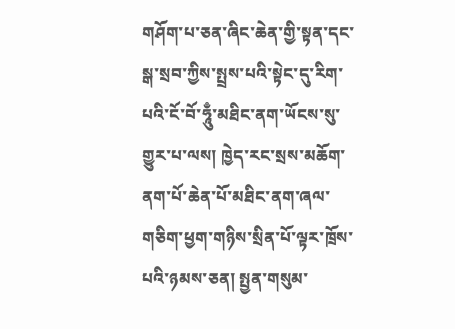གཤོག་པ་ཅན་ཞིང་ཆེན་གྱི་སྟན་དང་སྒ་སྲབ་ཀྱིས་སྤྲས་པའི་སྟེང་དུ་རིག་པའི་ངོ་བོ་ཧཱུྃ་མཐིང་ནག་ཡོངས་སུ་གྱུར་པ་ལས། ཁྱེད་རང་སྲས་མཆོག་ནག་པོ་ཆེན་པོ་མཐིང་ནག་ཞལ་གཅིག་ཕྱག་གཉིས་སྲིན་པོ་ལྟར་ཁྲོས་པའི་ཉམས་ཅན། སྤྱན་གསུམ་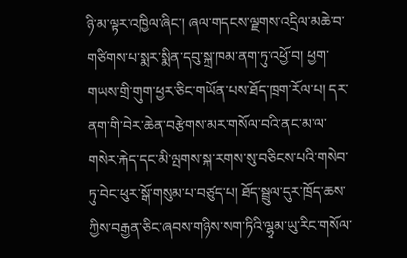ཉི་མ་ལྟར་འཁྱིལ་ཞིང་། ཞལ་གདངས་ལྗགས་འདྲིལ་མཆེ་བ་གཙིགས་པ་སྨར་སྨིན་དབུ་སྐྲ་ཁམ་ནག་ཏུ་འཕྱོ་བ། ཕྱག་གཡས་གྲི་གུག་ཕྱར་ཅིང་གཡོན་པས་ཐོད་ཁྲག་རོལ་པ། དར་ནག་གི་བེར་ཆེན་བརྩེགས་མར་གསོལ་བའི་ནང་མ་ལ་གསེར་རྐེད་དང་མི་ལྤགས་སྐ་རགས་སུ་བཅིངས་པའི་གསེབ་ཏུ་བེང་ཕུར་སྒོ་གསུམ་པ་བཙུད་པ། ཐོད་སྦྲུལ་དུར་ཁྲོད་ཆས་ཀྱིས་བརྒྱན་ཅིང་ཞབས་གཉིས་སག་ཏིའི་ལྷྭམ་ཡུ་རིང་གསོལ་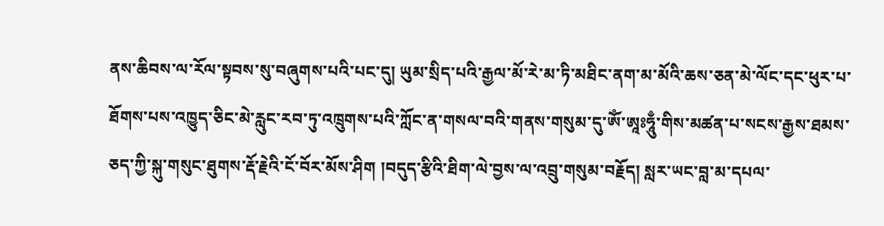ནས་ཆིབས་ལ་རོལ་སྟབས་སུ་བཞུགས་པའི་པང་དུ། ཡུམ་སྲིད་པའི་རྒྱལ་མོ་རེ་མ་ཏི་མཐིང་ནག་མ་མོའི་ཆས་ཅན་མེ་ལོང་དང་ཕུར་པ་ཐོགས་པས་འཁྱུད་ཅིང་མེ་རླུང་རབ་ཏུ་འཁྲུགས་པའི་ཀློང་ན་གསལ་བའི་གནས་གསུམ་དུ་ཨོཾ་ཨཱཿཧཱུྃ་གིས་མཚན་པ་སངས་རྒྱས་ཐམས་ཅད་ཀྱི་སྐུ་གསུང་ཐུགས་རྡོ་རྗེའི་ངོ་བོར་མོས་ཤིག །བདུད་རྩིའི་ཐིག་ལེ་བྱས་ལ་འབྲུ་གསུམ་བརྗོད། སླར་ཡང་བླ་མ་དཔལ་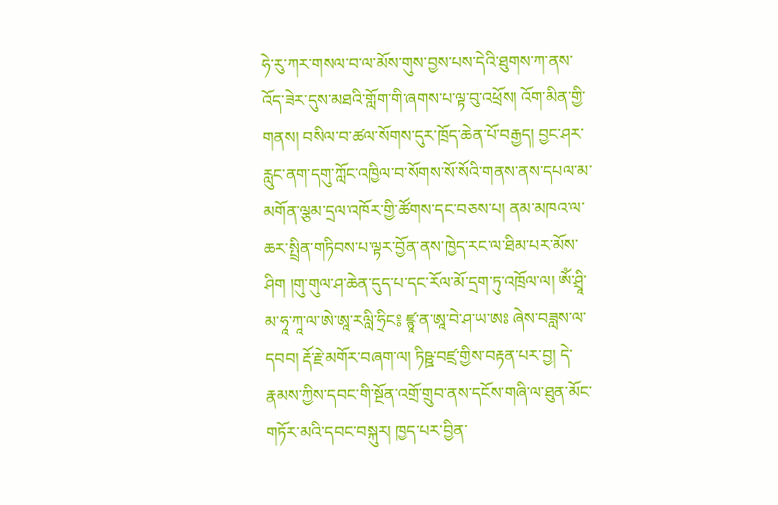ཧེ་རུ་ཀར་གསལ་བ་ལ་མོས་གུས་བྱས་པས་དེའི་ཐུགས་ཀ་ནས་འོད་ཟེར་དུས་མཐའི་གློག་གི་ཞགས་པ་ལྟ་བུ་འཕྲོས། འོག་མིན་གྱི་གནས། བསིལ་བ་ཚལ་སོགས་དུར་ཁྲོད་ཆེན་པོ་བརྒྱད། བྱང་ཤར་རླུང་ནག་དགུ་ཀློང་འཁྱིལ་བ་སོགས་སོ་སོའི་གནས་ནས་དཔལ་མ་མགོན་ལྕམ་དྲལ་འཁོར་གྱི་ཚོགས་དང་བཅས་པ། ནམ་མཁའ་ལ་ཆར་སྤྲིན་གཏིབས་པ་ལྟར་བྱོན་ནས་ཁྱེད་རང་ལ་ཐིམ་པར་མོས་ཤིག །གུ་གུལ་ཤ་ཆེན་དུད་པ་དང་རོལ་མོ་དྲག་ཏུ་འཁྲོལ་ལ། ཨོཾ་ཤྲཱི་མ་ཧཱ་ཀཱ་ལ་ཨེ་ཨཱ་རལླི་ཧྲིང༔ ཛྙཱ་ན་ཨཱ་བེ་ཤ་ཡ་ཨཿ ཞེས་བཟླས་ལ་དབབ། རྡོ་རྗེ་མགོར་བཞག་ལ། ཏིཥྛ་བཛྲ་གྱིས་བརྟན་པར་བྱ། དེ་རྣམས་ཀྱིས་དབང་གི་སྔོན་འགྲོ་གྲུབ་ནས་དངོས་གཞི་ལ་ཐུན་མོང་གཏོར་མའི་དབང་བསྐུར། ཁྱད་པར་བྱིན་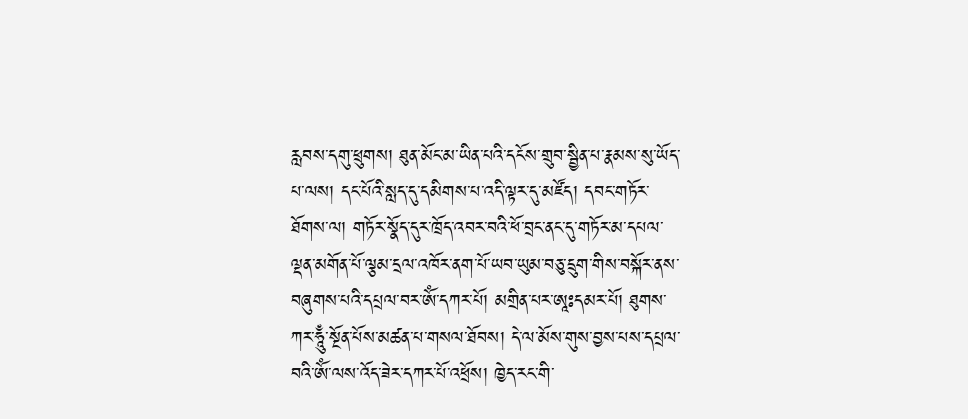རླབས་དགུ་ཕྲུགས། ཐུན་མོང་མ་ཡིན་པའི་དངོས་གྲུབ་སྦྱིན་པ་རྣམས་སུ་ཡོད་པ་ལས། དང་པོའི་སླད་དུ་དམིགས་པ་འདི་ལྟར་དུ་མཛོད། དབང་གཏོར་ཐོགས་ལ། གཏོར་སྣོད་དུར་ཁྲོད་འབར་བའི་ཕོ་བྲང་ནང་དུ་གཏོར་མ་དཔལ་ལྡན་མགོན་པོ་ལྕམ་དྲལ་འཁོར་ནག་པོ་ཡབ་ཡུམ་བཅུ་དྲུག་གིས་བསྐོར་ནས་བཞུགས་པའི་དཔྲལ་བར་ཨོཾ་དཀར་པོ། མགྲིན་པར་ཨཱཿདམར་པོ། ཐུགས་ཀར་ཧཱུྃ་སྔོན་པོས་མཚན་པ་གསལ་ཐོབས། དེ་ལ་མོས་གུས་བྱས་པས་དཔྲལ་བའི་ཨོཾ་ལས་འོད་ཟེར་དཀར་པོ་འཕྲོས། ཁྱེད་རང་གི་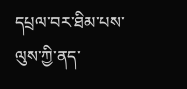དཔྲལ་བར་ཐིམ་པས་ལུས་ཀྱི་ནད་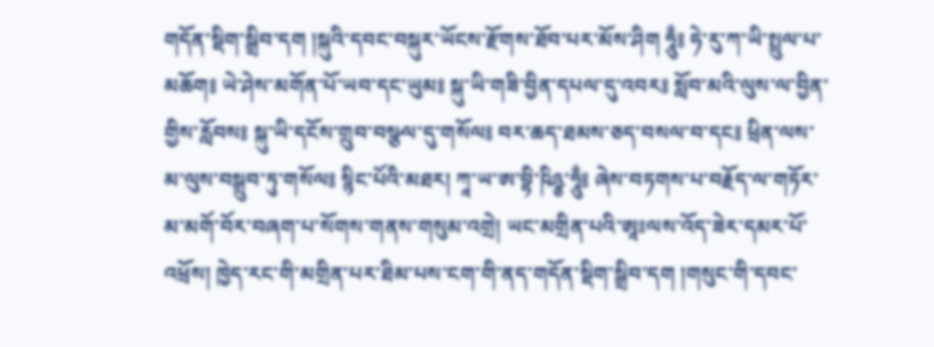གདོན་སྡིག་སྒྲིབ་དག །སྐུའི་དབང་བསྐུར་ཡོངས་རྫོགས་ཐོབ་པར་མོས་ཤིག ཧཱུྃ༔ ཧེ་རུ་ཀ་ཡི་སྤྲུལ་པ་མཆོག༔ ཡེ་ཤེས་མགོན་པོ་ཡབ་དང་ཡུམ༔ སྐུ་ཡི་གཟི་བྱིན་དཔལ་དུ་འབར༔ སློབ་མའི་ལུས་ལ་བྱིན་གྱིས་རློབས༔ སྐུ་ཡི་དངོས་གྲུབ་བསྩལ་དུ་གསོལ༔ བར་ཆད་ཐམས་ཅད་བསལ་བ་དང༔ ཕྲིན་ལས་མ་ལུས་བསྒྲུབ་ཏུ་གསོལ༔ སྙིང་པོའི་མཐར། ཀཱ་ཡ་ཨ་བྷི་ཥིཉྩ་ཧཱུྃ༔ ཞེས་བཏགས་པ་བརྗོད་ལ་གཏོར་མ་མགོ་བོར་བཞག་པ་སོགས་གནས་གསུམ་འགྲེ། ཡང་མགྲིན་པའི་ཨཱཿལས་འོད་ཟེར་དམར་པོ་འཕྲོས། ཁྱེད་རང་གི་མགྲིན་པར་ཐིམ་པས་ངག་གི་ནད་གདོན་སྡིག་སྒྲིབ་དག །གསུང་གི་དབང་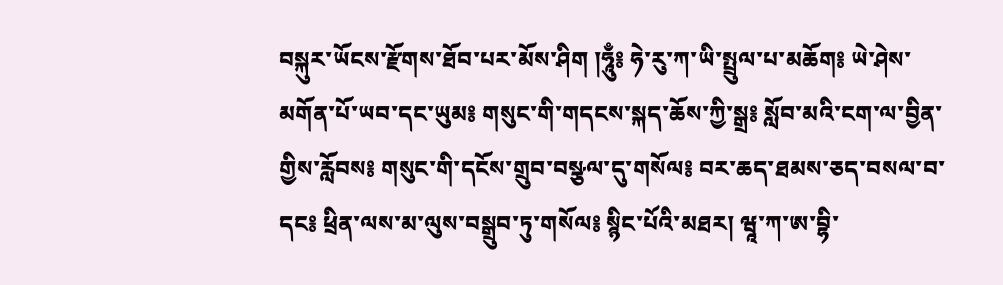བསྐུར་ཡོངས་རྫོགས་ཐོབ་པར་མོས་ཤིག །ཧཱུྃ༔ ཧེ་རུ་ཀ་ཡི་སྤྲུལ་པ་མཆོག༔ ཡེ་ཤེས་མགོན་པོ་ཡབ་དང་ཡུམ༔ གསུང་གི་གདངས་སྐད་ཆོས་ཀྱི་སྒྲ༔ སློབ་མའི་ངག་ལ་བྱིན་གྱིས་རློབས༔ གསུང་གི་དངོས་གྲུབ་བསྩལ་དུ་གསོལ༔ བར་ཆད་ཐམས་ཅད་བསལ་བ་དང༔ ཕྲིན་ལས་མ་ལུས་བསྒྲུབ་ཏུ་གསོལ༔ སྙིང་པོའི་མཐར། ཝཱ་ཀ་ཨ་བྷི་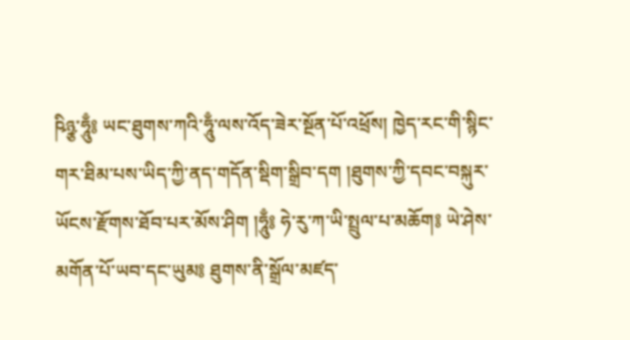ཥིཉྩ་ཧཱུྃ༔ ཡང་ཐུགས་ཀའི་ཧཱུྃ་ལས་འོད་ཟེར་སྔོན་པོ་འཕྲོས། ཁྱེད་རང་གི་སྙིང་གར་ཐིམ་པས་ཡིད་ཀྱི་ནད་གདོན་སྡིག་སྒྲིབ་དག །ཐུགས་ཀྱི་དབང་བསྐུར་ཡོངས་རྫོགས་ཐོབ་པར་མོས་ཤིག །ཧཱུྃ༔ ཧེ་རུ་ཀ་ཡི་སྤྲུལ་པ་མཆོག༔ ཡེ་ཤེས་མགོན་པོ་ཡབ་དང་ཡུམ༔ ཐུགས་ནི་སྒྲོལ་མཛད་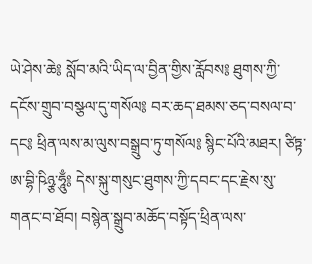ཡེ་ཤེས་ཆེ༔ སློབ་མའི་ཡིད་ལ་བྱིན་གྱིས་རློབས༔ ཐུགས་ཀྱི་དངོས་གྲུབ་བསྩལ་དུ་གསོལ༔ བར་ཆད་ཐམས་ཅད་བསལ་བ་དང༔ ཕྲིན་ལས་མ་ལུས་བསྒྲུབ་ཏུ་གསོལ༔ སྙིང་པོའི་མཐར། ཙིཏྟ་ཨ་བྷི་ཥིཉྩ་ཧཱུྃ༔ དེས་སྐུ་གསུང་ཐུགས་ཀྱི་དབང་དང་རྗེས་སུ་གནང་བ་ཐོབ། བསྙེན་སྒྲུབ་མཆོད་བསྟོད་ཕྲིན་ལས་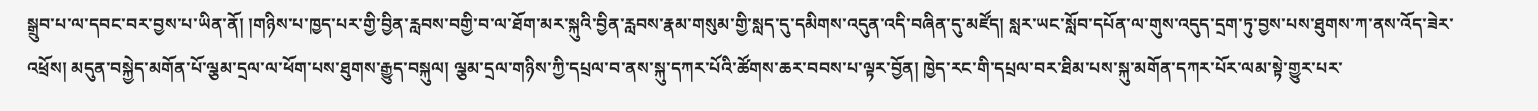སྒྲུབ་པ་ལ་དབང་བར་བྱས་པ་ཡིན་ནོ། །གཉིས་པ་ཁྱད་པར་གྱི་བྱིན་རླབས་བགྱི་བ་ལ་ཐོག་མར་སྐུའི་བྱིན་རླབས་རྣམ་གསུམ་གྱི་སླད་དུ་དམིགས་འདུན་འདི་བཞིན་དུ་མཛོད། སླར་ཡང་སློབ་དཔོན་ལ་གུས་འདུད་དྲག་ཏུ་བྱས་པས་ཐུགས་ཀ་ནས་འོད་ཟེར་འཕྲོས། མདུན་བསྐྱེད་མགོན་པོ་ལྕམ་དྲལ་ལ་ཕོག་པས་ཐུགས་རྒྱུད་བསྐུལ། ལྕམ་དྲལ་གཉིས་ཀྱི་དཔྲལ་བ་ནས་སྐུ་དཀར་པོའི་ཚོགས་ཆར་བབས་པ་ལྟར་བྱོན། ཁྱེད་རང་གི་དཔྲལ་བར་ཐིམ་པས་སྐུ་མགོན་དཀར་པོར་ལམ་སྟེ་གྱུར་པར་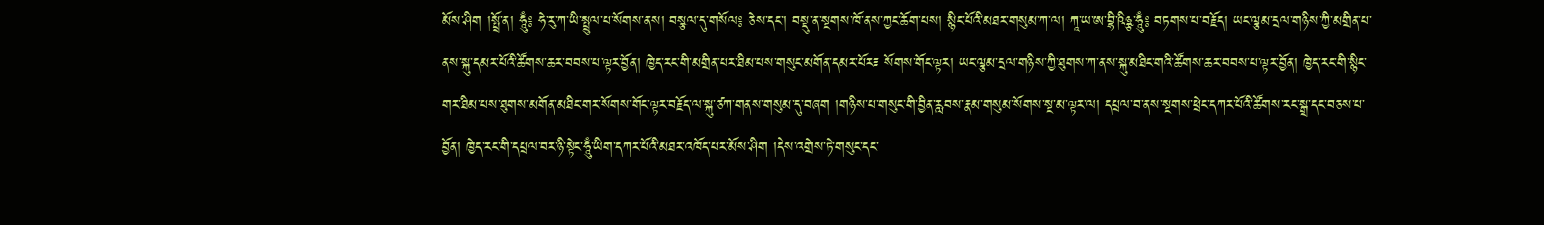མོས་ཤིག །སྤྲོ་ན། ཧཱུྃ༔ ཧེ་རུ་ཀ་ཡི་སྤྲུལ་པ་སོགས་ནས། བསྩལ་དུ་གསོལ༔ ཅེས་དང་། བསྡུ་ན་སྔགས་ཁོ་ནས་ཀྱང་ཆོག་པས། སྙིང་པོའི་མཐར་གསུམ་ཀ་ལ། ཀཱ་ཡ་ཨ་བྷི་ཥིཉྩ་ཧཱུྃ༔ བཏགས་པ་བརྗོད། ཡང་ལྕམ་དྲལ་གཉིས་ཀྱི་མགྲིན་པ་ནས་སྐུ་དམར་པོའི་ཚོགས་ཆར་བབས་པ་ལྟར་བྱོན། ཁྱེད་རང་གི་མགྲིན་པར་ཐིམ་པས་གསུང་མགོན་དམར་པོར༴ སོགས་གོང་ལྟར། ཡང་ལྕམ་དྲལ་གཉིས་ཀྱི་ཐུགས་ཀ་ནས་སྐུ་མཐིང་གའི་ཚོགས་ཆར་བབས་པ་ལྟར་བྱོན། ཁྱེད་རང་གི་སྙིང་གར་ཐིམ་པས་ཐུགས་མགོན་མཐིང་གར་སོགས་གོང་ལྟར་བརྗོད་ལ་སྐུ་ཙཀ་གནས་གསུམ་དུ་བཞག །གཉིས་པ་གསུང་གི་བྱིན་རླབས་རྣམ་གསུམ་སོགས་སྔ་མ་ལྟར་ལ། དཔྲལ་བ་ནས་སྔགས་ཕྲེང་དཀར་པོའི་ཚོགས་རང་སྒྲ་དང་བཅས་པ་བྱོན། ཁྱེད་རང་གི་དཔྲལ་བར་ཉི་སྟེང་ཧཱུྃ་ཡིག་དཀར་པོའི་མཐར་འཁོད་པར་མོས་ཤིག །དེས་འགྲེས་ཏེ་གསུང་དང་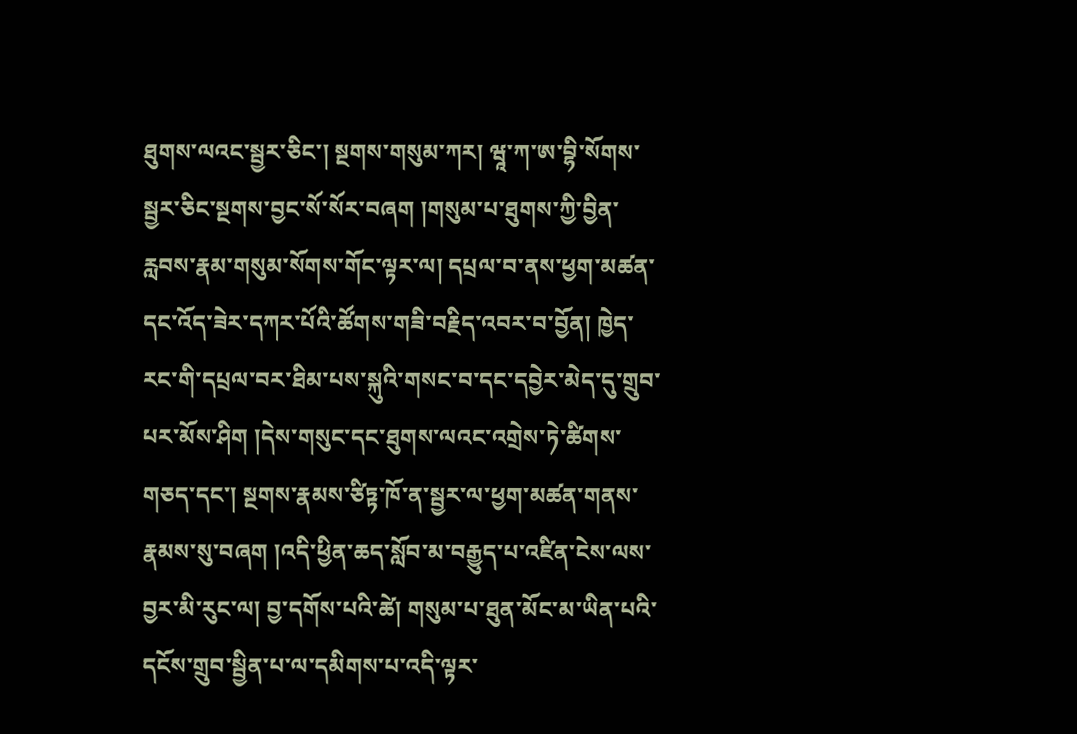ཐུགས་ལའང་སྦྱར་ཅིང་། སྔགས་གསུམ་ཀར། ཝཱ་ཀ་ཨ་བྷི་སོགས་སྦྱར་ཅིང་སྔགས་བྱང་སོ་སོར་བཞག །གསུམ་པ་ཐུགས་ཀྱི་བྱིན་རླབས་རྣམ་གསུམ་སོགས་གོང་ལྟར་ལ། དཔྲལ་བ་ནས་ཕྱག་མཚན་དང་འོད་ཟེར་དཀར་པོའི་ཚོགས་གཟི་བརྗིད་འབར་བ་བྱོན། ཁྱེད་རང་གི་དཔྲལ་བར་ཐིམ་པས་སྐུའི་གསང་བ་དང་དབྱེར་མེད་དུ་གྲུབ་པར་མོས་ཤིག །དེས་གསུང་དང་ཐུགས་ལའང་འགྲེས་ཏེ་ཚིགས་གཅད་དང་། སྔགས་རྣམས་ཙིཏྟ་ཁོ་ན་སྦྱར་ལ་ཕྱག་མཚན་གནས་རྣམས་སུ་བཞག །འདི་ཕྱིན་ཆད་སློབ་མ་བརྒྱུད་པ་འཛིན་ངེས་ལས་བྱར་མི་རུང་ལ། བྱ་དགོས་པའི་ཚེ། གསུམ་པ་ཐུན་མོང་མ་ཡིན་པའི་དངོས་གྲུབ་སྦྱིན་པ་ལ་དམིགས་པ་འདི་ལྟར་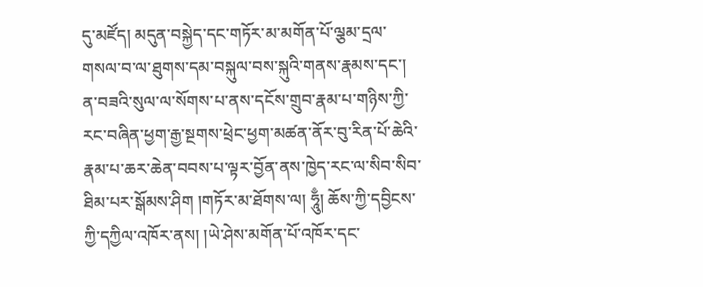དུ་མཛོད། མདུན་བསྐྱེད་དང་གཏོར་མ་མགོན་པོ་ལྕམ་དྲལ་གསལ་བ་ལ་ཐུགས་དམ་བསྐུལ་བས་སྐུའི་གནས་རྣམས་དང་། ན་བཟའི་སུལ་ལ་སོགས་པ་ནས་དངོས་གྲུབ་རྣམ་པ་གཉིས་ཀྱི་རང་བཞིན་ཕྱག་རྒྱ་སྔགས་ཕྲེང་ཕྱག་མཚན་ནོར་བུ་རིན་པོ་ཆེའི་རྣམ་པ་ཆར་ཆེན་བབས་པ་ལྟར་བྱོན་ནས་ཁྱེད་རང་ལ་སིབ་སིབ་ཐིམ་པར་སྒོམས་ཤིག །གཏོར་མ་ཐོགས་ལ། ཧཱུྃ། ཆོས་ཀྱི་དབྱིངས་ཀྱི་དཀྱིལ་འཁོར་ནས། །ཡེ་ཤེས་མགོན་པོ་འཁོར་དང་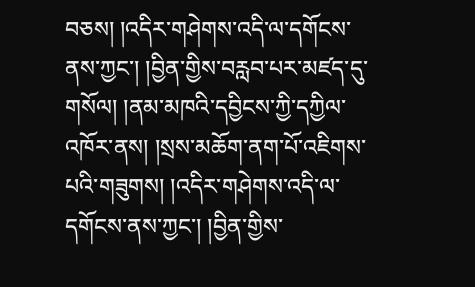བཅས། །འདིར་གཤེགས་འདི་ལ་དགོངས་ནས་ཀྱང་། །བྱིན་གྱིས་བརླབ་པར་མཛད་དུ་གསོལ། །ནམ་མཁའི་དབྱིངས་ཀྱི་དཀྱིལ་འཁོར་ནས། །སྲས་མཆོག་ནག་པོ་འཇིགས་པའི་གཟུགས། །འདིར་གཤེགས་འདི་ལ་དགོངས་ནས་ཀྱང་། །བྱིན་གྱིས་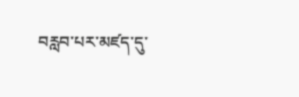བརླབ་པར་མཛད་དུ་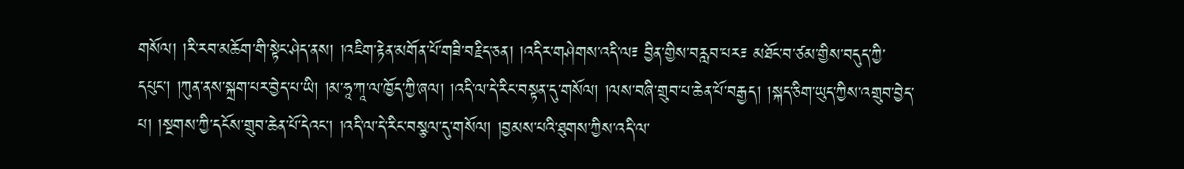གསོལ། །རི་རབ་མཆོག་གི་སྟེང་ཤེད་ནས། །འཇིག་རྟེན་མགོན་པོ་གཟི་བརྗིད་ཅན། །འདིར་གཤེགས་འདི་ལ༴ བྱིན་གྱིས་བརླབ་པར༴ མཐོང་བ་ཙམ་གྱིས་བདུད་ཀྱི་དཔུང་། །ཀུན་ནས་སྐྲག་པར་བྱེད་པ་ཡི། །མ་ཧཱ་ཀཱ་ལ་ཁྱོད་ཀྱི་ཞལ། །འདི་ལ་དེ་རིང་བསྟན་དུ་གསོལ། །ལས་བཞི་གྲུབ་པ་ཆེན་པོ་བརྒྱད། །སྐད་ཅིག་ཡུད་ཀྱིས་འགྲུབ་བྱེད་པ། །སྔགས་ཀྱི་དངོས་གྲུབ་ཆེན་པོ་དེའང་། །འདི་ལ་དེ་རིང་བསྩལ་དུ་གསོལ། །བྱམས་པའི་ཐུགས་ཀྱིས་འདི་ལ་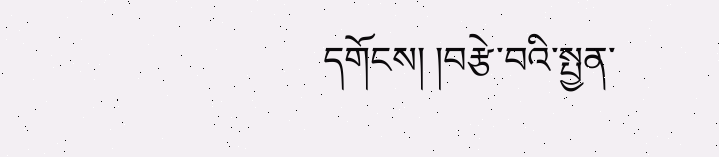དགོངས། །བརྩེ་བའི་སྤྱན་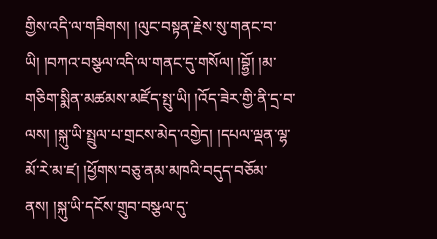གྱིས་འདི་ལ་གཟིགས། །ལུང་བསྟན་རྗེས་སུ་གནང་བ་ཡི། །བཀའ་བསྩལ་འདི་ལ་གནང་དུ་གསོལ། །བྷྱོ། །མ་གཅིག་སྨིན་མཚམས་མཛོད་སྤུ་ཡི། །འོད་ཟེར་གྱི་ནི་དྲ་བ་ལས། །སྐུ་ཡི་སྤྲུལ་པ་གྲངས་མེད་འགྱེད། །དཔལ་ལྡན་ལྷ་མོ་རེ་མ་ཛ། །ཕྱོགས་བཅུ་ནམ་མཁའི་བདུད་བཅོམ་ནས། །སྐུ་ཡི་དངོས་གྲུབ་བསྩལ་དུ་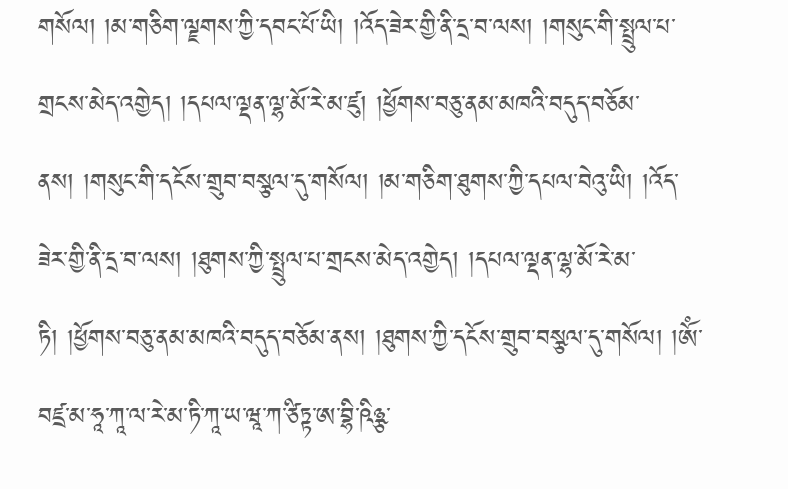གསོལ། །མ་གཅིག་ལྗགས་ཀྱི་དབང་པོ་ཡི། །འོད་ཟེར་གྱི་ནི་དྲ་བ་ལས། །གསུང་གི་སྤྲུལ་པ་གྲངས་མེད་འགྱེད། །དཔལ་ལྡན་ལྷ་མོ་རེ་མ་ཛུ། །ཕྱོགས་བཅུ་ནམ་མཁའི་བདུད་བཅོམ་ནས། །གསུང་གི་དངོས་གྲུབ་བསྩལ་དུ་གསོལ། །མ་གཅིག་ཐུགས་ཀྱི་དཔལ་བེའུ་ཡི། །འོད་ཟེར་གྱི་ནི་དྲ་བ་ལས། །ཐུགས་ཀྱི་སྤྲུལ་པ་གྲངས་མེད་འགྱེད། །དཔལ་ལྡན་ལྷ་མོ་རེ་མ་ཏི། །ཕྱོགས་བཅུ་ནམ་མཁའི་བདུད་བཅོམ་ནས། །ཐུགས་ཀྱི་དངོས་གྲུབ་བསྩལ་དུ་གསོལ། །ཨོཾ་བཛྲ་མ་ཧཱ་ཀཱ་ལ་རེ་མ་ཏི་ཀཱ་ཡ་ཝཱ་ཀ་ཙིཏྟ་ཨ་བྷི་ཥིཉྩ་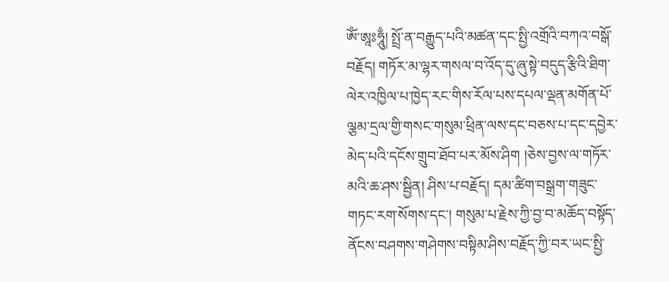ཨོཾ་ཨཱཿཧཱུྃ། སྤྲོ་ན་བརྒྱུད་པའི་མཚན་དང་སྤྱི་འགྲོའི་བཀའ་བསྒོ་བརྗོད། གཏོར་མ་ལྷར་གསལ་བ་འོད་དུ་ཞུ་སྟེ་བདུད་རྩིའི་ཐིག་ལེར་འཁྱིལ་པ་ཁྱེད་རང་གིས་རོལ་པས་དཔལ་ལྡན་མགོན་པོ་ལྕམ་དྲལ་གྱི་གསང་གསུམ་ཕྲིན་ལས་དང་བཅས་པ་དང་དབྱེར་མེད་པའི་དངོས་གྲུབ་ཐོབ་པར་མོས་ཤིག །ཅེས་བྱས་ལ་གཏོར་མའི་ཆ་ཤས་སྦྱིན། ཤིས་པ་བརྗོད། དམ་ཚིག་བསྒྲག་གཟུང་གཏང་རག་སོགས་དང་། གསུམ་པ་རྗེས་ཀྱི་བྱ་བ་མཆོད་བསྟོད་ནོངས་བཤགས་གཤེགས་བསྟིམ་ཤིས་བརྗོད་ཀྱི་བར་ཡང་སྤྱི་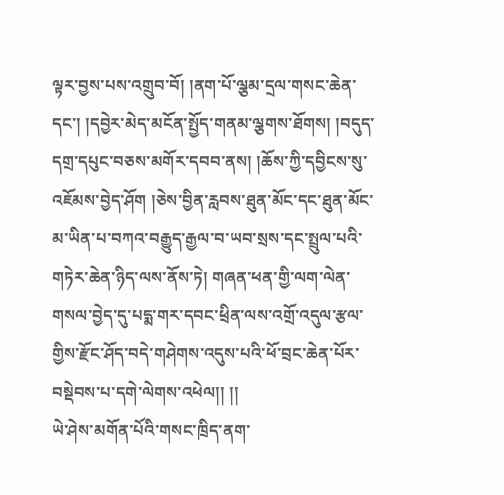ལྟར་བྱས་པས་འགྲུབ་བོ། །ནག་པོ་ལྕམ་དྲལ་གསང་ཆེན་དང་། །དབྱེར་མེད་མངོན་སྤྱོད་གནམ་ལྕགས་ཐོགས། །བདུད་དགྲ་དཔུང་བཅས་མགོར་དབབ་ནས། །ཆོས་ཀྱི་དབྱིངས་སུ་འཇོམས་བྱེད་ཤོག །ཅེས་བྱིན་རླབས་ཐུན་མོང་དང་ཐུན་མོང་མ་ཡིན་པ་བཀའ་བརྒྱུད་རྒྱལ་བ་ཡབ་སྲས་དང་སྤྲུལ་པའི་གཏེར་ཆེན་ཉིད་ལས་ནོས་ཏེ། གཞན་ཕན་གྱི་ལག་ལེན་གསལ་བྱེད་དུ་པདྨ་གར་དབང་ཕྲིན་ལས་འགྲོ་འདུལ་རྩལ་གྱིས་རྫོང་ཤོད་བདེ་གཤེགས་འདུས་པའི་ཕོ་བྲང་ཆེན་པོར་བསྡེབས་པ་དགེ་ལེགས་འཕེལ།། །།
ཡེ་ཤེས་མགོན་པོའི་གསང་ཁྲིད་ནག་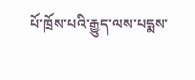པོ་ཁྲོས་པའི་རྒྱུད་ལས་པདྨས་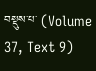བསྡུས་པ་ (Volume 37, Text 9)